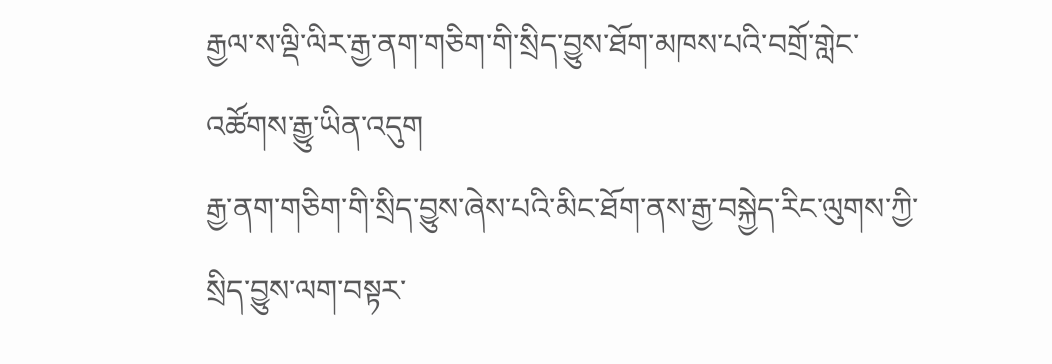རྒྱལ་ས་ལྡི་ལིར་རྒྱ་ནག་གཅིག་གི་སྲིད་བྱུས་ཐོག་མཁས་པའི་བགྲོ་གླེང་འཚོགས་རྒྱུ་ཡིན་འདུག
རྒྱ་ནག་གཅིག་གི་སྲིད་བྱུས་ཞེས་པའི་མིང་ཐོག་ནས་རྒྱ་བསྐྱེད་རིང་ལུགས་ཀྱི་སྲིད་བྱུས་ལག་བསྟར་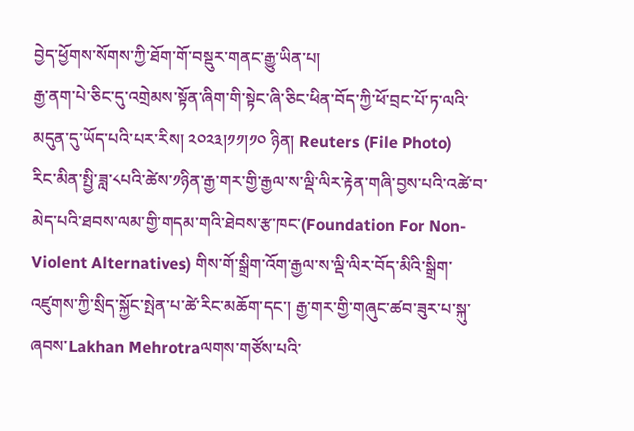བྱེད་ཕྱོགས་སོགས་ཀྱི་ཐོག་གོ་བསྡུར་གནང་རྒྱུ་ཡིན་པ།
རྒྱ་ནག་པེ་ཅིང་དུ་འགྲེམས་སྟོན་ཞིག་གི་སྟེང་ཞི་ཅིང་ཕིན་བོད་ཀྱི་ཕོ་བྲང་པོ་ཏ་ལའི་མདུན་དུ་ཡོད་པའི་པར་རིས། ༢༠༢༣།༡༡།༡༠ ཉིན། Reuters (File Photo)
རིང་མིན་སྤྱི་ཟླ་༨པའི་ཚེས་༡ཉིན་རྒྱ་གར་གྱི་རྒྱལ་ས་ལྡི་ལིར་རྟེན་གཞི་བྱས་པའི་འཚེ་བ་མེད་པའི་ཐབས་ལམ་གྱི་གདམ་གའི་ཐེབས་རྩ་ཁང་(Foundation For Non-Violent Alternatives) གིས་གོ་སྒྲིག་འོག་རྒྱལ་ས་ལྡི་ལིར་བོད་མིའི་སྒྲིག་འཛུགས་ཀྱི་སྲིད་སྐྱོང་སྤེན་པ་ཚེ་རིང་མཆོག་དང་། རྒྱ་གར་གྱི་གཞུང་ཚབ་ཟུར་པ་སྐུ་ཞབས་Lakhan Mehrotraལགས་གཙོས་པའི་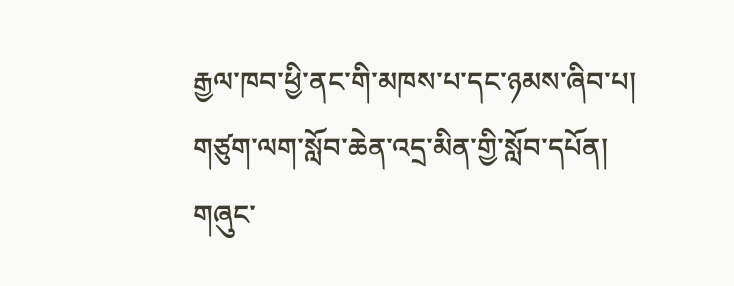རྒྱལ་ཁབ་ཕྱི་ནང་གི་མཁས་པ་དང་ཉམས་ཞིབ་པ། གཙུག་ལག་སློབ་ཆེན་འདྲ་མིན་གྱི་སློབ་དཔོན། གཞུང་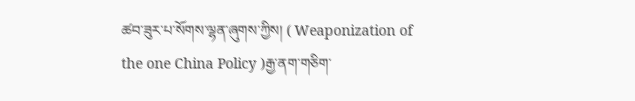ཚབ་ཟུར་པ་སོགས་ལྷན་ཞུགས་ཀྱིས། ( Weaponization of the one China Policy )རྒྱ་ནག་གཅིག་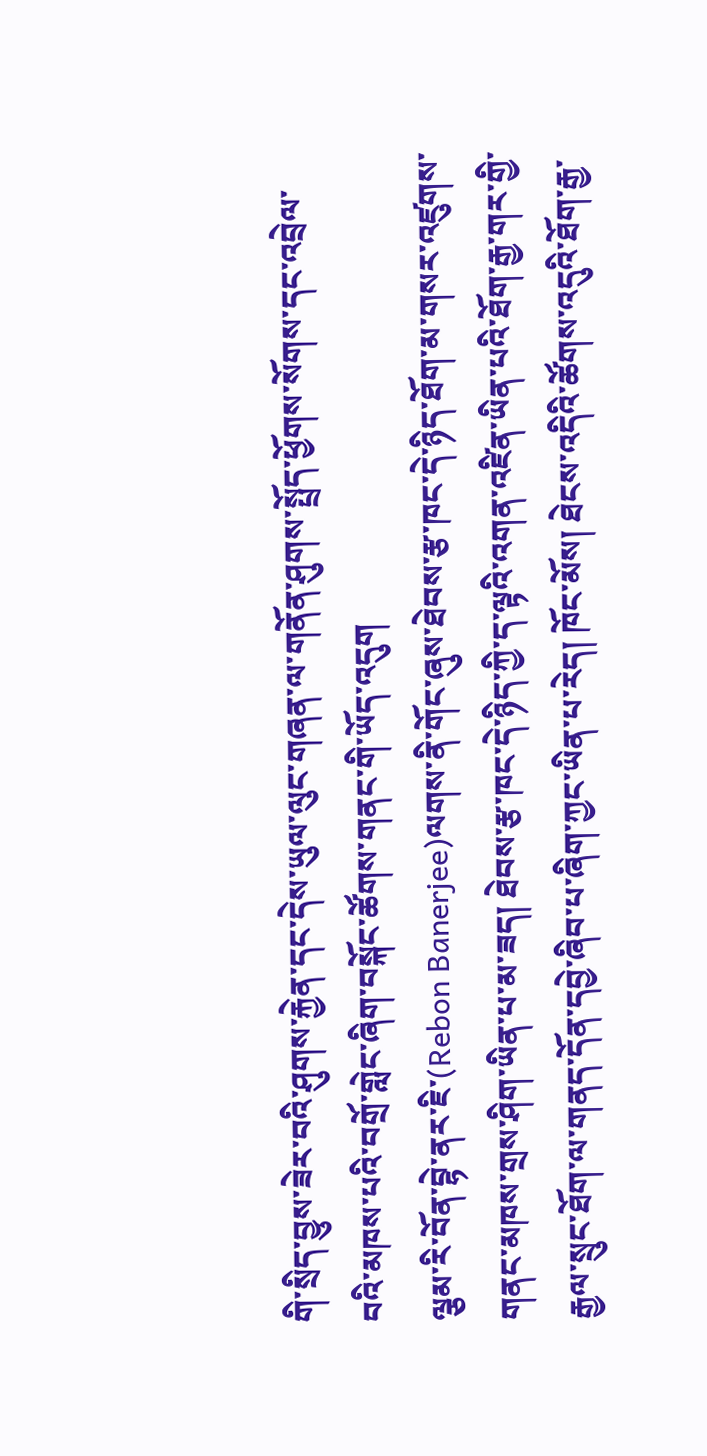གི་སྲིད་བྱུས་ཟེར་བའི་ཤུགས་རྐྱེན་དང་དེས་ཡུལ་ལུང་གཞན་ལ་གནོན་ཤུགས་སྤྲོད་ཕྱོགས་སོགས་དང་འབྲེལ་བའི་མཁས་པའི་བགྲོ་གླེང་ཞིག་བསྐོང་ཚོགས་གནང་གི་ཡོད་འདུག
ལྕམ་རི་བོན་བྷེ་ནར་ཇི་(Rebon Banerjee)ལགས་ནི་གོང་ཞུས་ཐེབས་རྩ་ཁང་དེ་ཉིད་ཐོག་མ་གསར་འཛུགས་གནང་མཁས་གྲས་ཤིག་ཡིན་པ་མ་ཟད། ཐེབས་རྩ་ཁང་དེ་ཉིད་ཀྱི་ད་ལྟའི་འགན་འཛིན་ཡིན་པའི་ཐོག་རྒྱ་གར་གྱི་རྒྱལ་སྲུང་ཐོག་ལ་གནད་དོན་དབྱེ་ཞིབ་པ་ཞིག་ཀྱང་ཡིན་པ་རེད། ཁོང་མོས། ཐེངས་འདིའི་ཚོགས་འདུའི་ཐོག་རྒྱ་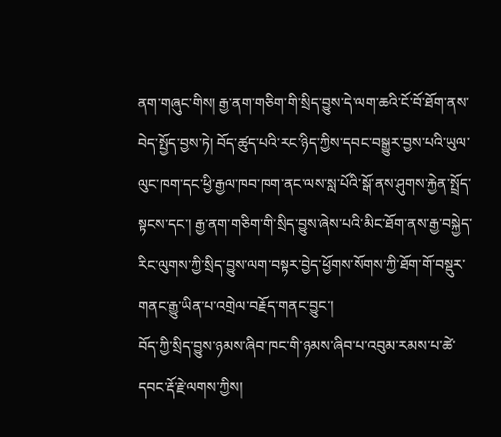ནག་གཞུང་གིས། རྒྱ་ནག་གཅིག་གི་སྲིད་བྱུས་དེ་ལག་ཆའི་ངོ་བོ་ཐོག་ནས་བེད་སྤྱོད་བྱས་ཏེ། བོད་ཚུད་པའི་རང་ཉིད་ཀྱིས་དབང་བསྒྱུར་བྱས་པའི་ཡུལ་ལུང་ཁག་དང་ཕྱི་རྒྱལ་ཁབ་ཁག་ནང་ལས་སླ་པོའི་སྒོ་ནས་ཤུགས་རྐྱེན་སྤྲོད་སྟངས་དང་། རྒྱ་ནག་གཅིག་གི་སྲིད་བྱུས་ཞེས་པའི་མིང་ཐོག་ནས་རྒྱ་བསྐྱེད་རིང་ལུགས་ཀྱི་སྲིད་བྱུས་ལག་བསྟར་བྱེད་ཕྱོགས་སོགས་ཀྱི་ཐོག་གོ་བསྡུར་གནང་རྒྱུ་ཡིན་པ་འགྲེལ་བརྗོད་གནང་བྱུང་།
བོད་ཀྱི་སྲིད་བྱུས་ཉམས་ཞིབ་ཁང་གི་ཉམས་ཞིབ་པ་འབུམ་རམས་པ་ཚེ་དབང་རྡོ་རྗེ་ལགས་ཀྱིས།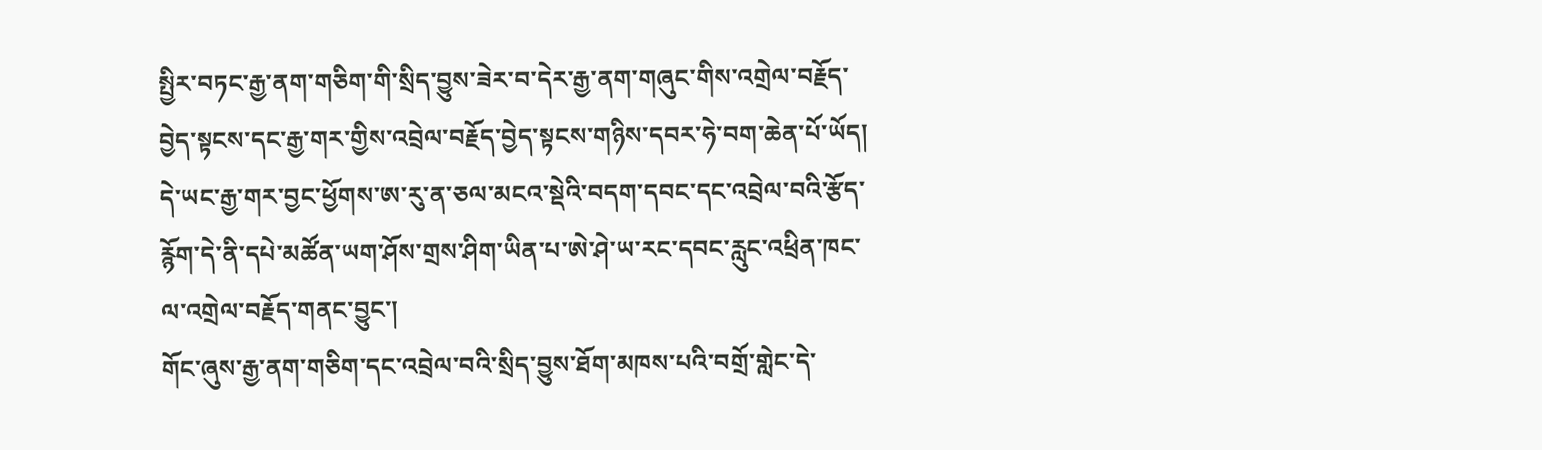སྤྱིར་བཏང་རྒྱ་ནག་གཅིག་གི་སྲིད་བྱུས་ཟེར་བ་དེར་རྒྱ་ནག་གཞུང་གིས་འགྲེལ་བརྗོད་བྱེད་སྟངས་དང་རྒྱ་གར་གྱིས་འབྲེལ་བརྗོད་བྱེད་སྟངས་གཉིས་དབར་ཧེ་བག་ཆེན་པོ་ཡོད། དེ་ཡང་རྒྱ་གར་བྱང་ཕྱོགས་ཨ་རུ་ན་ཅལ་མངའ་སྡེའི་བདག་དབང་དང་འབྲེལ་བའི་རྩོད་རྙོག་དེ་ནི་དཔེ་མཚོན་ཡག་ཤོས་གྲས་ཤིག་ཡིན་པ་ཨེ་ཤེ་ཡ་རང་དབང་རླུང་འཕྲིན་ཁང་ལ་འགྲེལ་བརྗོད་གནང་བྱུང་།
གོང་ཞུས་རྒྱ་ནག་གཅིག་དང་འབྲེལ་བའི་སྲིད་བྱུས་ཐོག་མཁས་པའི་བགྲོ་གླེང་དེ་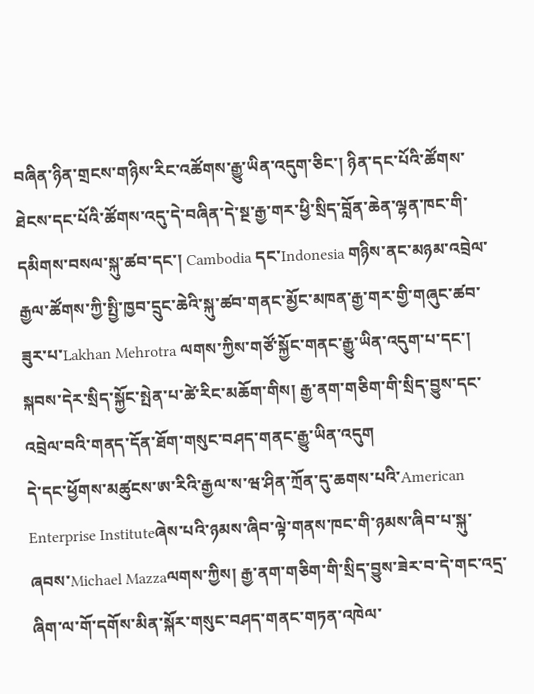བཞིན་ཉིན་གྲངས་གཉིས་རིང་འཚོགས་རྒྱུ་ཡིན་འདུག་ཅིང་། ཉིན་དང་པོའི་ཚོགས་ཐེངས་དང་པོའི་ཚོགས་འདུ་དེ་བཞིན་དེ་སྔ་རྒྱ་གར་ཕྱི་སྲིད་བློན་ཆེན་ལྷན་ཁང་གི་དམིགས་བསལ་སྐུ་ཚབ་དང་། Cambodia དང་Indonesia གཉིས་ནང་མཉམ་འབྲེལ་རྒྱལ་ཚོགས་ཀྱི་སྤྱི་ཁྱབ་དྲུང་ཆེའི་སྐུ་ཚབ་གནང་མྱོང་མཁན་རྒྱ་གར་གྱི་གཞུང་ཚབ་ཟུར་པ་Lakhan Mehrotra ལགས་ཀྱིས་གཙོ་སྐྱོང་གནང་རྒྱུ་ཡིན་འདུག་པ་དང་། སྐབས་དེར་སྲིད་སྐྱོང་སྤེན་པ་ཚེ་རིང་མཆོག་གིས། རྒྱ་ནག་གཅིག་གི་སྲིད་བྱུས་དང་འབྲེལ་བའི་གནད་དོན་ཐོག་གསུང་བཤད་གནང་རྒྱུ་ཡིན་འདུག
དེ་དང་ཕྱོགས་མཚུངས་ཨ་རིའི་རྒྱལ་ས་ཝ་ཤིན་ཀྲོན་དུ་ཆགས་པའི་American Enterprise Instituteཞེས་པའི་ཉམས་ཞིབ་ལྟེ་གནས་ཁང་གི་ཉམས་ཞིབ་པ་སྐུ་ཞབས་Michael Mazzaལགས་ཀྱིས། རྒྱ་ནག་གཅིག་གི་སྲིད་བྱུས་ཟེར་བ་དེ་གང་འདྲ་ཞིག་ལ་གོ་དགོས་མིན་སྐོར་གསུང་བཤད་གནང་གཏན་འཁེལ་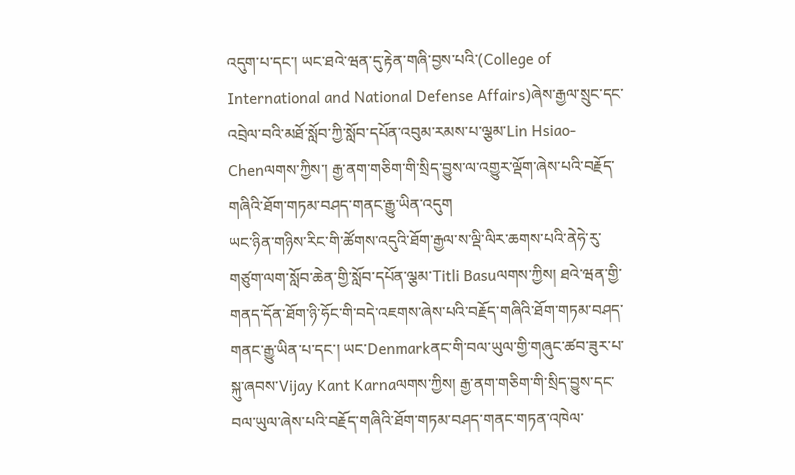འདུག་པ་དང་། ཡང་ཐའེ་ཝན་དུ་རྟེན་གཞི་བྱས་པའི་(College of International and National Defense Affairs)ཞེས་རྒྱལ་སྲུང་དང་འབྲེལ་བའི་མཐོ་སློབ་ཀྱི་སློབ་དཔོན་འབུམ་རམས་པ་ལྕམ་Lin Hsiao-Chenལགས་ཀྱིས་། རྒྱ་ནག་གཅིག་གི་སྲིད་བྱུས་ལ་འགྱུར་ལྡོག་ཞེས་པའི་བརྗོད་གཞིའི་ཐོག་གཏམ་བཤད་གནང་རྒྱུ་ཡིན་འདུག
ཡང་ཉིན་གཉིས་རིང་གི་ཚོགས་འདུའི་ཐོག་རྒྱལ་ས་ལྡི་ལིར་ཆགས་པའི་ནེཧེ་རུ་གཙུག་ལག་སློབ་ཆེན་གྱི་སློབ་དཔོན་ལྕམ་Titli Basuལགས་ཀྱིས། ཐའེ་ཝན་གྱི་གནད་དོན་ཐོག་ཉི་ཧོང་གི་བདེ་འཇགས་ཞེས་པའི་བརྗོད་གཞིའི་ཐོག་གཏམ་བཤད་གནང་རྒྱུ་ཡིན་པ་དང་། ཡང་Denmarkནང་གི་བལ་ཡུལ་གྱི་གཞུང་ཚབ་ཟུར་པ་སྐུ་ཞབས་Vijay Kant Karnaལགས་ཀྱིས། རྒྱ་ནག་གཅིག་གི་སྲིད་བྱུས་དང་བལ་ཡུལ་ཞེས་པའི་བརྗོད་གཞིའི་ཐོག་གཏམ་བཤད་གནང་གཏན་འཁེལ་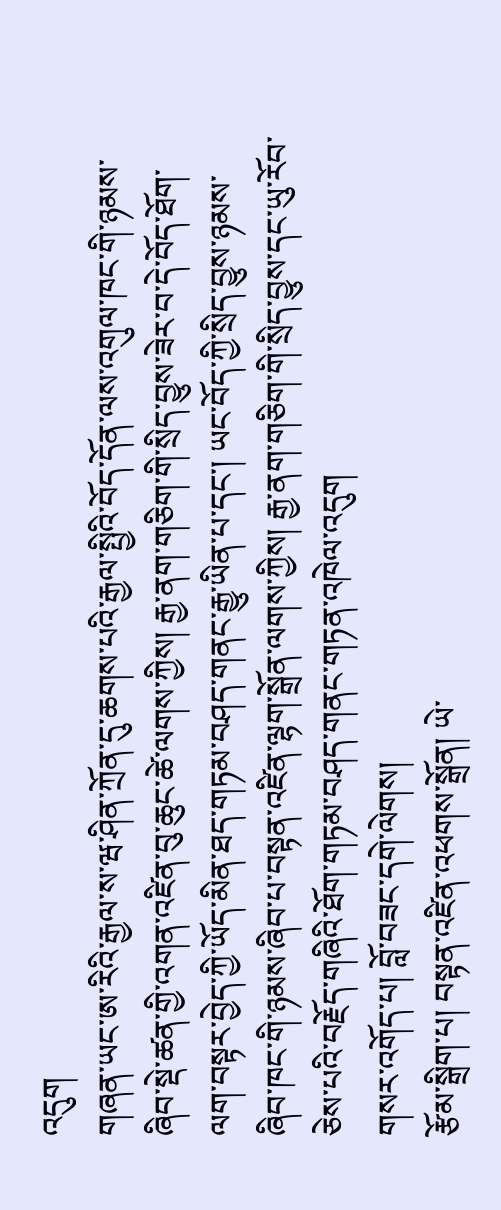འདུག
གཞན་ཡང་ཨ་རིའི་རྒྱལ་ས་ཝ་ཤིན་ཀྲོན་དུ་ཆགས་པའི་རྒྱལ་སྤྱིའི་བོད་དོན་ལས་འགུལ་ཁང་གི་ཉམས་ཞིབ་སྡེ་ཚན་གྱི་འགན་འཛིན་བུ་ཆུང་ཚེ་ལགས་ཀྱིས། རྒྱ་ནག་གཅིག་གི་སྲིད་བྱུས་ཟེར་བ་དེ་བོད་ཐོག་ལག་བསྟར་བྱེད་ཀྱི་ཡོད་མིན་ཐད་གཏམ་བཤད་གནང་རྒྱུ་ཡིན་པ་དང་། ཡང་བོད་ཀྱི་སྲིད་བྱུས་ཉམས་ཞིབ་ཁང་གི་ཉམས་ཞིབ་པ་བསྟན་འཛིན་ལྷག་སྒྲོན་ལགས་ཀྱིས། རྒྱ་ནག་གཅིག་གི་སྲིད་བྱུས་དང་ཡུ་རོབ་ཅེས་པའི་བརྗོད་གཞིའི་ཐོག་གཏམ་བཤད་གནང་གཏན་འཁེལ་འདུག
གསར་འགོད་པ། བློ་བཟང་དགེ་ལེགས།
རྩོམ་སྒྲིག་པ། བསྟན་འཛིན་འཕགས་སྒྲོན། ཡེ་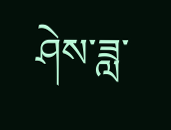ཤེས་ཟླ་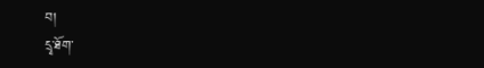བ།
དྲྭ་ཐོག་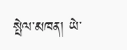སྤེལ་མཁན། ཡེ་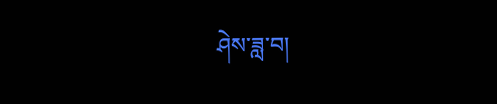ཤེས་ཟླ་བ།